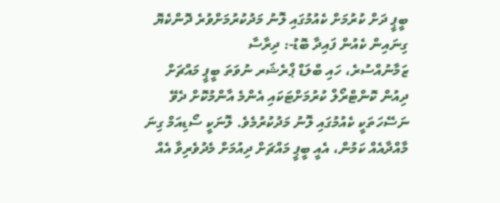ބީޕީ ދަށް ކުރުމަށް ކެއުމުގައި ލޮނު މަދުކުރުމަށްވުރެ ދޮންކެޔޮ ގިނައިން ކެއުން ފައިދާ ބޮޑު-: ދިރާސާ
ޒަމާނުއްސުރެ، ހައި ބްލަޑް ޕްރެޝަރ ނުވަތަ ބީޕީ މައްޗަށް ދިއުން ކޮންޓްރޯލް ކުރުމަށްޓަކައި އެންމެ އާންމުކޮށް ދެވޭ ނަސޭހަތަކީ ކެއުމުގައި ލޮނު މަދުކުރުމެވެ. ލޮނަކީ ސޯޑިއަމް ގިނަ މާއްދާއެއް ކަމުން، އެއީ ބީޕީ މައްޗަށް ދިއުމަށް މެދުވެރިވާ އެއް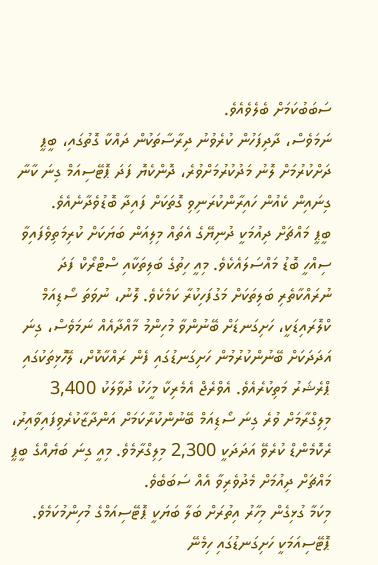ސަބަބުކަމަށް ބެލެވެއެވެ.
ނަމަވެސް، ދާދިފަހުން ކުރެވުނު ދިރާސާތަކުން ދައްކާ ގޮތުގައި، ބީޕީ ދަށްކުރުމަށް ލޮނު މަދުކުރުމަށްވުރެ، ދޮންކެޔޮ ފަދަ ޕޮޓޭސިއަމް ގިނަ ކާނާ ގިނައިން ކެއުން ހައިރާންކުރަނިވި ގޮތަކަށް ފައިދާ ބޮޑުވެދާނެއެވެ.
ބީޕީ މައްޗަށް ދިއުމަކީ ދުނިޔޭގެ އެތައް މިލިއަން ބަޔަކަށް ކުރިމަތިވެފައިވާ ސިއްހީ ބޮޑު މައްސަލައެކެވެ. މިއީ ހިތުގެ ބަލިތަކާއި ސްޓްރޯކް ފަދަ ނުރައްކާތެރި ބަލިތަކަށް މަގުފަހިކުރާ ކަމެކެވެ. ލޮނު، ނުވަތަ ސޯޑިއަމް ކްލޮރައިޑަކީ، ހަށިގަނޑަށް ބޭނުންވާ މުހިންމު މާއްދާއެއް ނަމަވެސް، ގިނަ އަދަދަކަށް ބޭނުންކުރުމުން ހަށިގަނޑުގައި ފެން ރައްކާކޮށް، ލޭހޮޅިތަކުގައި ޕްރެޝަރު މަތިކުރެއެވެ. އެވްރެޖް އެމެރިކާ މީހަކު ދުވާލަކު 3,400 މިލިގްރާމަށް ވުރެ ގިނަ ސޯޑިއަމް ބޭނުންކުރާކަމަށް އަންދާޒާކުރެވިފައިވާއިރު، ރެކޮމެންޑް ކުރެވޭ އަދަދަކީ 2,300 މިލިގްރާމެވެ. މިއީ ގިނަ ބަޔެއްގެ ބީޕީ މައްޗަށް ދިއުމަށް މެދުވެރިވާ އެއް ސަބަބެވެ.
މިކަމާ ގުޅިގެން މިހާރު އިތުރަށް ބަލާ ބަޔަކީ ޕޮޓޭސިއަމްގެ މުހިންމުކަމެވެ. ޕޮޓޭސިއަމަކީ ހަށިގަނޑުގައި ހިމެނޭ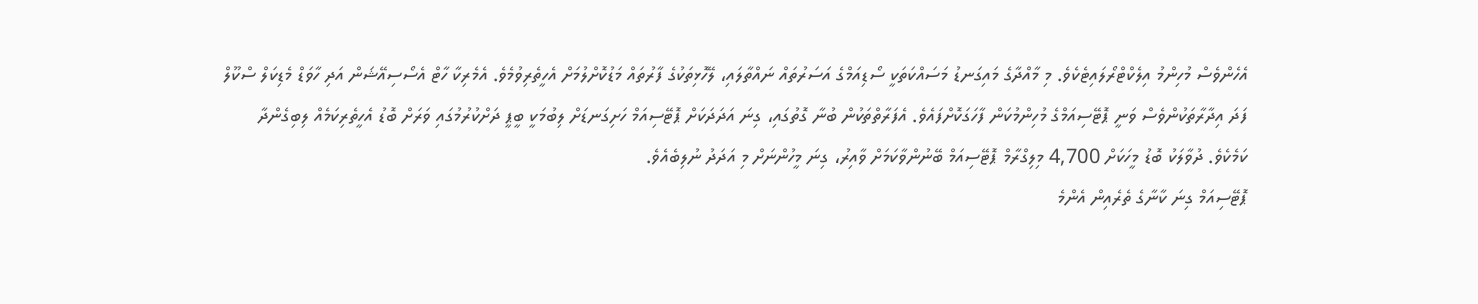އެހެންވެސް މުހިންމު އިލެކްޓްރޯލައިޓެކެވެ. މި މާއްދާގެ މައިގަނޑު މަސައްކަތަކީ ސޯޑިއަމްގެ އަސަރުތައް ނައްތާލައި، ލޭހޮޅިތަކުގެ ފާރުތައް މަޑުކޮށްލުމަށް އެހީތެރިވުމެވެ. އެމެރިކާ ހާޓް އެސޯސިއޭޝަން އަދި ހާވަޑް މެޑިކަލް ސްކޫލް ފަދަ އިދާރާތަކުންވެސް ވަނީ ޕޮޓޭސިއަމްގެ މުހިންމުކަން ފާހަގަކޮށްފައެވެ. އެފަރާތްތަކުން ބުނާ ގޮތުގައި، ގިނަ އަދަދަކަށް ޕޮޓޭސިއަމް ހަށިގަނޑަށް ލިބުމަކީ ބީޕީ ދަށްކުރުމުގައި ވަރަށް ބޮޑު އެހީތެރިކަމެއް ލިބިގެންދާ ކަމެކެވެ. ދުވާލަކު ބޮޑު މީހަކަށް 4,700 މިލިގްރާމް ޕޮޓޭސިއަމް ބޭނުންވާކަމަށް ވާއިރު، ގިނަ މީހުންނަށް މި އަދަދު ނުލިބެއެވެ.
ޕޮޓޭސިއަމް ގިނަ ކާނާގެ ތެރެއިން އެންމެ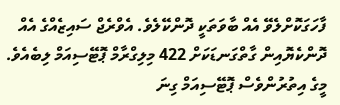ފާހަގަކޮށްލެވޭ އެއް ބާވަތަކީ ދޮންކޭލެވެ. އެވްރެޖް ސައިޒެއްގެ އެއް ދޮންކެޔޮއިން ގާތްގަނޑަކަށް 422 މިލިގްރާމް ޕޮޓޭސިއަމް ލިބެއެވެ. މީގެ އިތުރުންވެސް ޕޮޓޭސިއަމް ގިނަ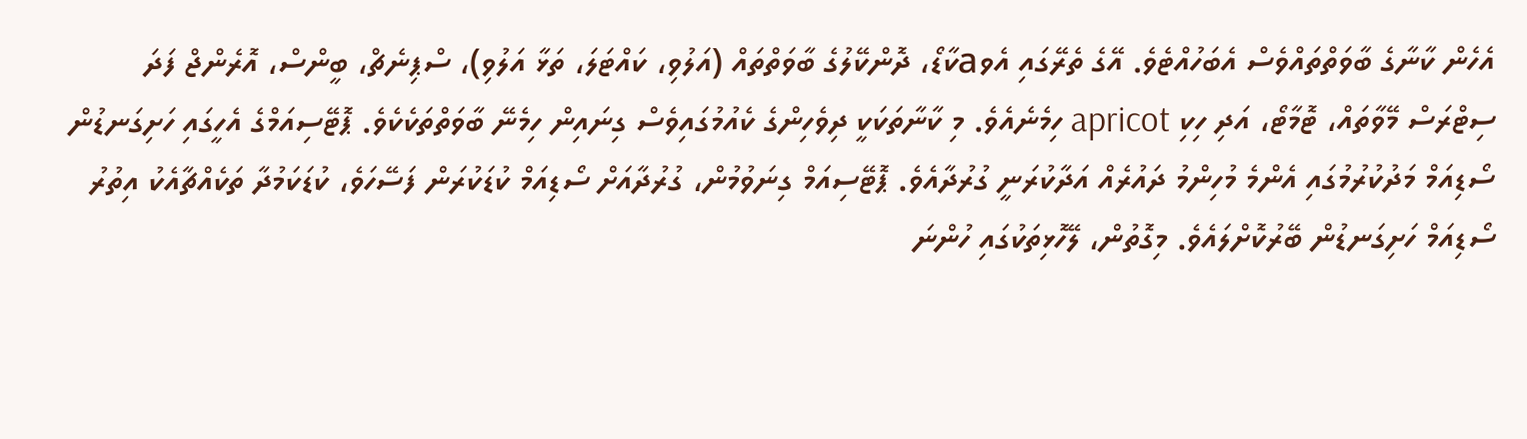އެހެން ކާނާގެ ބާވަތްތައްވެސް އެބަހުއްޓެވެ. އޭގެ ތެރޭގައި އެވaކާޑޯ، ދޮންކޭލުގެ ބާވަތްތައް (އަލުވި، ކައްޓަލަ، ތަޅާ އަލުވި)، ސްޕިނެޗް، ބީންސް، އޮރެންޖް ފަދަ ސިޓްރަސް މޭވާތައް، ޓޮމާޓޯ، އަދި ހިކި apricot ހިމެނެއެވެ. މި ކާނާތަކަކީ ދިވެހިންގެ ކެއުމުގައިވެސް ގިނައިން ހިމެނޭ ބާވަތްތަކެކެވެ. ޕޮޓޭސިއަމްގެ އެހީގައި ހަށިގަނޑުން ސޯޑިއަމް މަދުކުރުމުގައި އެންމެ މުހިންމު ދައުރެއް އަދާކުރަނީ ގުރުދާއެވެ. ޕޮޓޭސިއަމް ގިނަވުމުން، ގުރުދާއަށް ސޯޑިއަމް ކުޑަކުރަން ފަސޭހަވެ، ކުޑަކަމުދާ ތަކެއްޗާއެކު އިތުރު ސޯޑިއަމް ހަށިގަނޑުން ބޭރުކޮށްލައެވެ. މިގޮތުން، ލޭހޮޅިތަކުގައި ހުންނަ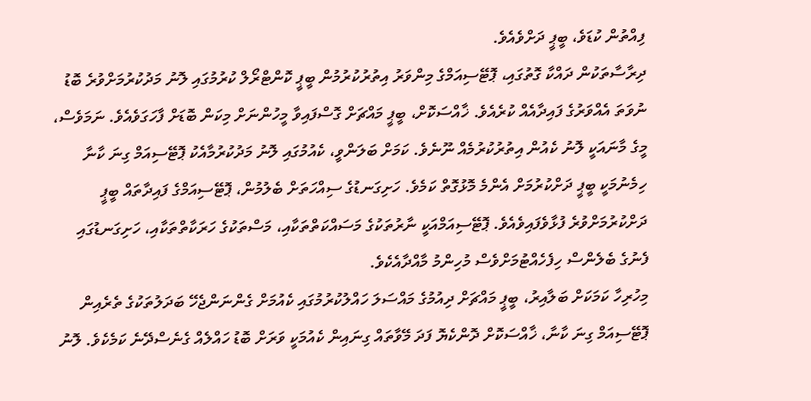ފިއްތުން ކުޑަވެ، ބީޕީ ދަށްވެއެވެ.
ދިރާސާތަކުން ދައްކާ ގޮތުގައި، ޕޮޓޭސިއަމްގެ މިންވަރު އިތުރުކުރުމުން ބީޕީ ކޮންޓްރޯލް ކުރުމުގައި ލޮނު މަދުކުރުމަށްވުރެ ބޮޑު ނުވަތަ އެއްވަރުގެ ފައިދާއެއް ކުރެއެވެ. ޚާއްސަކޮށް، ބީޕީ މައްޗަށް ގޮސްފައިވާ މީހުންނަށް މިކަން ބޮޑަށް ފާހަގަވެއެވެ. ނަމަވެސް، މީގެ މާނައަކީ ލޮނު ކެއުން އިތުރުކުރުމެއް ނޫނެވެ. ކަމަށް ބަލަންވީ، ކެއުމުގައި ލޮނު މަދުކުރުމާއެކު ޕޮޓޭސިއަމް ގިނަ ކާނާ ހިމެނުމަކީ ބީޕީ ދަށްކުރުމަށް އެންމެ މޮޅުގޮތް ކަމެވެ. ހަށިގަނޑުގެ ސިއްހަތަށް ބެލުމުން، ޕޮޓޭސިއަމްގެ ފައިދާތައް ބީޕީ ދަށްކުރުމަށްވުރެ ފުޅާވެފައިވެއެވެ. ޕޮޓޭސިއަމްއަކީ ނާރުތަކުގެ މަސައްކަތްތަކާއި، މަސްތަކުގެ ހަރަކާތްތަކާއި، ހަށިގަނޑުގައި ފެނުގެ ބެލެންސް ހިފެހެއްޓުމަށްވެސް މުހިންމު މާއްދާއެކެވެ.
މިހުރިހާ ކަމަކަށް ބަލާއިރު، ބީޕީ މައްޗަށް ދިއުމުގެ މައްސަލަ ހައްލުކުރުމުގައި ކެއުމަށް ގެންނަންޖެހޭ ބަދަލުތަކުގެ ތެރެއިން ޕޮޓޭސިއަމް ގިނަ ކާނާ، ޚާއްސަކޮށް ދޮންކެޔޮ ފަދަ މޭވާތައް ގިނައިން ކެއުމަކީ ވަރަށް ބޮޑު ހައްލެއް ގެނެސްދޭނެ ކަމެކެވެ. ލޮނު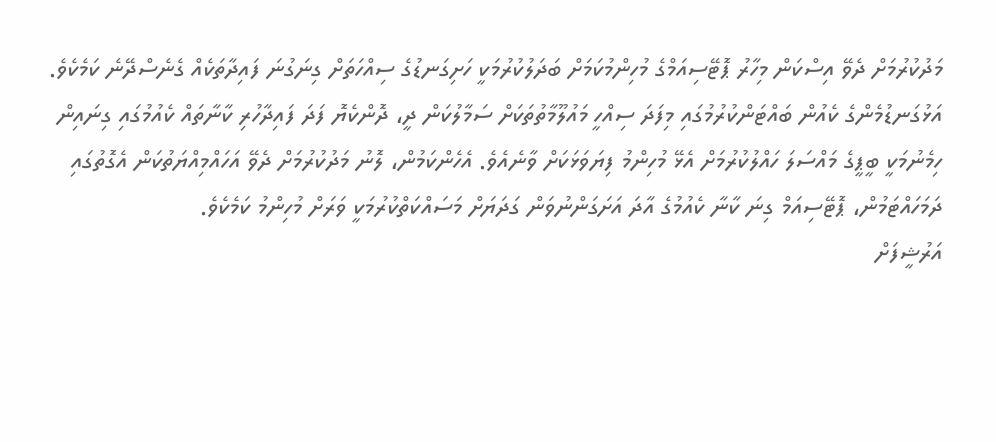މަދުކުރުމަށް ދެވޭ އިސްކަން މިހާރު ޕޮޓޭސިއަމްގެ މުހިންމުކަމަށް ބަދަލުކުރުމަކީ ހަށިގަނޑުގެ ސިއްހަތަށް ގިނަގުނަ ފައިދާތަކެއް ގެނެސްދޭނެ ކަމެކެވެ. އަޅުގަނޑުމެންގެ ކެއުން ބައްޓަންކުރުމުގައި މިފަދަ ސިއްހީ މައުލޫމާތުތަކަށް ސަމާލުކަން ދީ، ދޮންކެޔޮ ފަދަ ފައިދާހުރި ކާނާތައް ކެއުމުގައި ގިނައިން ހިމެނުމަކީ ބީޕީގެ މައްސަލަ ހައްލުކުރުމަށް އެޅޭ މުހިންމު ފިޔަވަޅަކަށް ވާނެއެވެ. އެހެންކަމުން، ލޮނު މަދުކުރުމަށް ދެވޭ އަހައްމިއްޔަތުކަން އެގޮތުގައި ދަމަހައްޓަމުން، ޕޮޓޭސިއަމް ގިނަ ކާނާ ކެއުމުގެ އާދަ އަށަގަންނުވަން ގަދަޔަށް މަސައްކަތްކުރުމަކީ ވަރަށް މުހިންމު ކަމެކެވެ.
އަރުޝީފަށް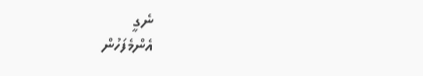ނެގީ
އެންމެފަހުން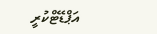އަޕްޑޭޓްކުރީ